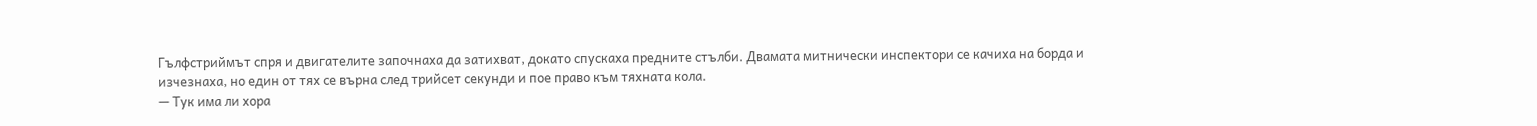Гълфстриймът спря и двигателите започнаха да затихват, докато спускаха предните стълби. Двамата митнически инспектори се качиха на борда и изчезнаха, но един от тях се върна след трийсет секунди и пое право към тяхната кола.
— Тук има ли хора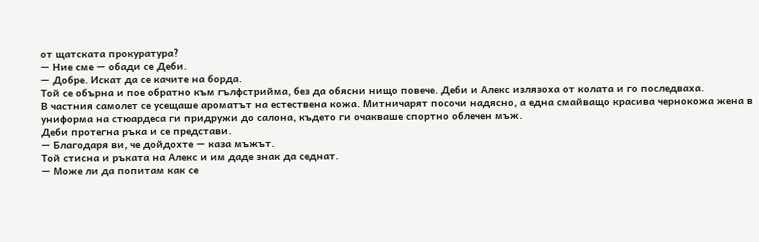от щатската прокуратура?
— Ние сме — обади се Деби.
— Добре. Искат да се качите на борда.
Той се обърна и пое обратно към гълфстрийма, без да обясни нищо повече. Деби и Алекс излязоха от колата и го последваха.
В частния самолет се усещаше ароматът на естествена кожа. Митничарят посочи надясно, а една смайващо красива чернокожа жена в униформа на стюардеса ги придружи до салона, където ги очакваше спортно облечен мъж.
Деби протегна ръка и се представи.
— Благодаря ви, че дойдохте — каза мъжът.
Той стисна и ръката на Алекс и им даде знак да седнат.
— Може ли да попитам как се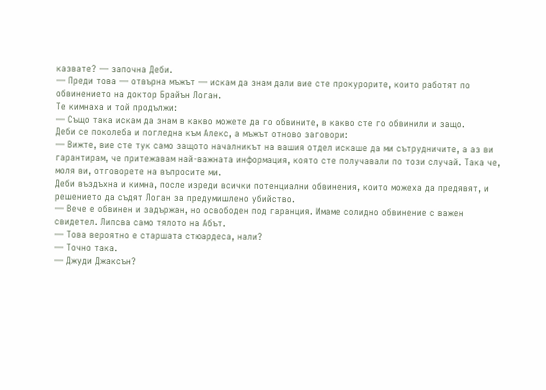казвате? — започна Деби.
— Преди това — отвърна мъжът — искам да знам дали вие сте прокурорите, които работят по обвинението на доктор Брайън Логан.
Те кимнаха и той продължи:
— Също така искам да знам в какво можете да го обвините, в какво сте го обвинили и защо.
Деби се поколеба и погледна към Алекс, а мъжът отново заговори:
— Вижте, вие сте тук само защото началникът на вашия отдел искаше да ми сътрудничите, а аз ви гарантирам, че притежавам най-важната информация, която сте получавали по този случай. Така че, моля ви, отговорете на въпросите ми.
Деби въздъхна и кимна, после изреди всички потенциални обвинения, които можеха да предявят, и решението да съдят Логан за предумишлено убийство.
— Вече е обвинен и задържан, но освободен под гаранция. Имаме солидно обвинение с важен свидетел. Липсва само тялото на Абът.
— Това вероятно е старшата стюардеса, нали?
— Точно така.
— Джуди Джаксън?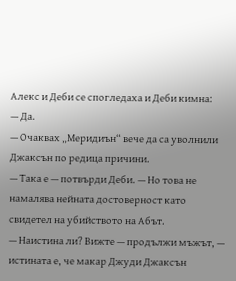Алекс и Деби се спогледаха и Деби кимна:
— Да.
— Очаквах „Меридиън“ вече да са уволнили Джаксън по редица причини.
— Така е — потвърди Деби. — Но това не намалява нейната достоверност като свидетел на убийството на Абът.
— Наистина ли? Вижте — продължи мъжът, — истината е, че макар Джуди Джаксън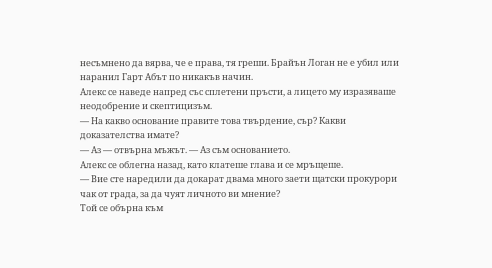несъмнено да вярва, че е права, тя греши. Брайън Логан не е убил или наранил Гарт Абът по никакъв начин.
Алекс се наведе напред със сплетени пръсти, а лицето му изразяваше неодобрение и скептицизъм.
— На какво основание правите това твърдение, сър? Какви доказателства имате?
— Аз — отвърна мъжът. — Аз съм основанието.
Алекс се облегна назад, като клатеше глава и се мръщеше.
— Вие сте наредили да докарат двама много заети щатски прокурори чак от града, за да чуят личното ви мнение?
Той се обърна към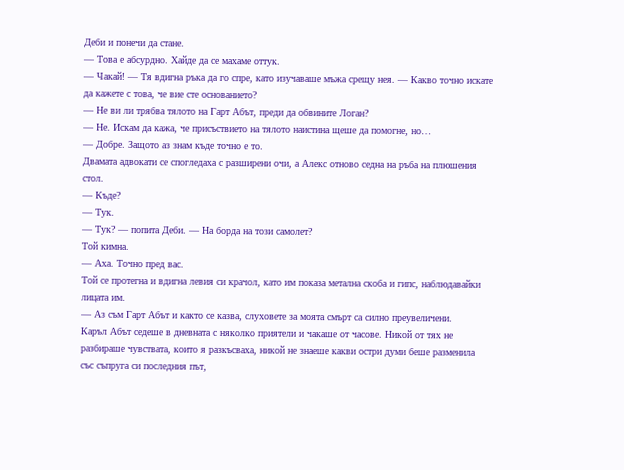Деби и понечи да стане.
— Това е абсурдно. Хайде да се махаме оттук.
— Чакай! — Тя вдигна ръка да го спре, като изучаваше мъжа срещу нея. — Какво точно искате да кажете с това, че вие сте основанието?
— Не ви ли трябва тялото на Гарт Абът, преди да обвините Логан?
— Не. Искам да кажа, че присъствието на тялото наистина щеше да помогне, но…
— Добре. Защото аз знам къде точно е то.
Двамата адвокати се спогледаха с разширени очи, а Алекс отново седна на ръба на плюшения стол.
— Къде?
— Тук.
— Тук? — попита Деби. — На борда на този самолет?
Той кимна.
— Аха. Точно пред вас.
Той се протегна и вдигна левия си крачол, като им показа метална скоба и гипс, наблюдавайки лицата им.
— Аз съм Гарт Абът и както се казва, слуховете за моята смърт са силно преувеличени.
Каръл Абът седеше в дневната с няколко приятели и чакаше от часове. Никой от тях не разбираше чувствата, които я разкъсваха, никой не знаеше какви остри думи беше разменила със съпруга си последния път,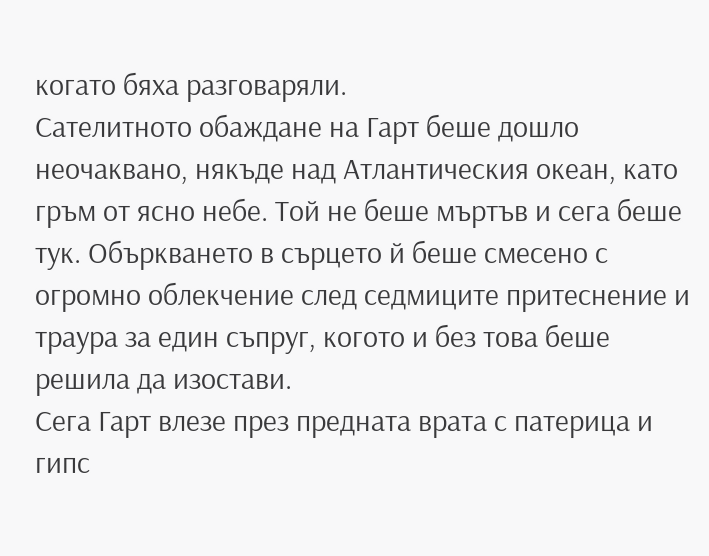когато бяха разговаряли.
Сателитното обаждане на Гарт беше дошло неочаквано, някъде над Атлантическия океан, като гръм от ясно небе. Той не беше мъртъв и сега беше тук. Объркването в сърцето й беше смесено с огромно облекчение след седмиците притеснение и траура за един съпруг, когото и без това беше решила да изостави.
Сега Гарт влезе през предната врата с патерица и гипс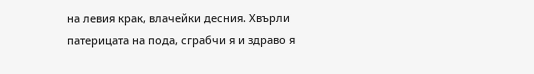на левия крак, влачейки десния. Хвърли патерицата на пода, сграбчи я и здраво я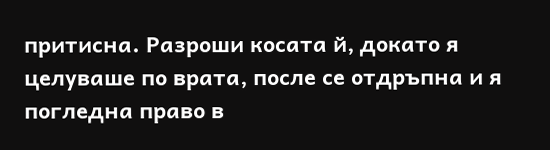притисна. Разроши косата й, докато я целуваше по врата, после се отдръпна и я погледна право в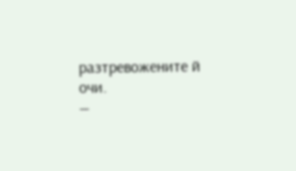разтревожените й очи.
—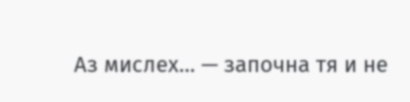Аз мислех… — започна тя и не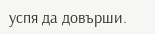успя да довърши.